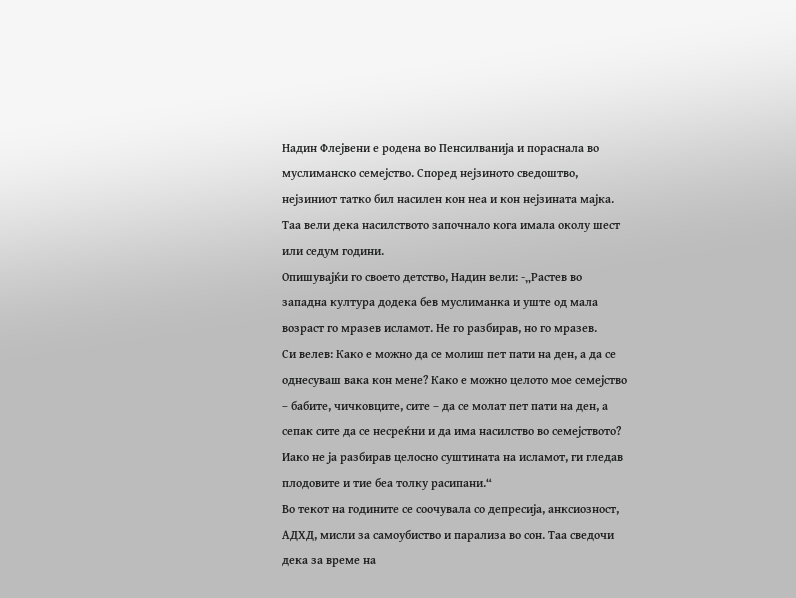Надин Флејвени е родена во Пенсилванија и пораснала во муслиманско семејство. Според нејзиното сведоштво, нејзиниот татко бил насилен кон неа и кон нејзината мајка. Таа вели дека насилството започнало кога имала околу шест или седум години.
Опишувајќи го своето детство, Надин вели: -„Растев во западна култура додека бев муслиманка и уште од мала возраст го мразев исламот. Не го разбирав, но го мразев.
Си велев: Како е можно да се молиш пет пати на ден, а да се однесуваш вака кон мене? Како е можно целото мое семејство – бабите, чичковците, сите – да се молат пет пати на ден, а сепак сите да се несреќни и да има насилство во семејството? Иако не ја разбирав целосно суштината на исламот, ги гледав плодовите и тие беа толку расипани.“
Во текот на годините се соочувала со депресија, анксиозност, АДХД, мисли за самоубиство и парализа во сон. Таа сведочи дека за време на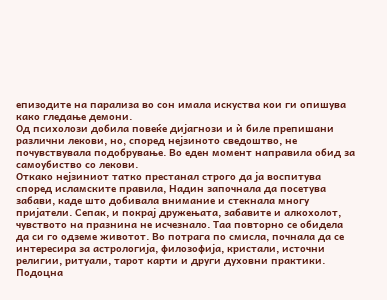епизодите на парализа во сон имала искуства кои ги опишува како гледање демони.
Од психолози добила повеќе дијагнози и ѝ биле препишани различни лекови, но, според нејзиното сведоштво, не почувствувала подобрување. Во еден момент направила обид за самоубиство со лекови.
Откако нејзиниот татко престанал строго да ја воспитува според исламските правила, Надин започнала да посетува забави, каде што добивала внимание и стекнала многу пријатели. Сепак, и покрај дружењата, забавите и алкохолот, чувството на празнина не исчезнало. Таа повторно се обидела да си го одземе животот. Во потрага по смисла, почнала да се интересира за астрологија, филозофија, кристали, источни религии, ритуали, тарот карти и други духовни практики.
Подоцна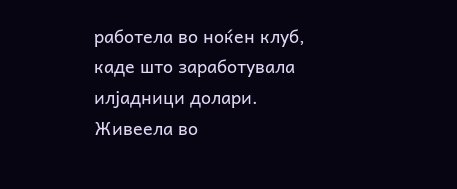работела во ноќен клуб, каде што заработувала илјадници долари. Живеела во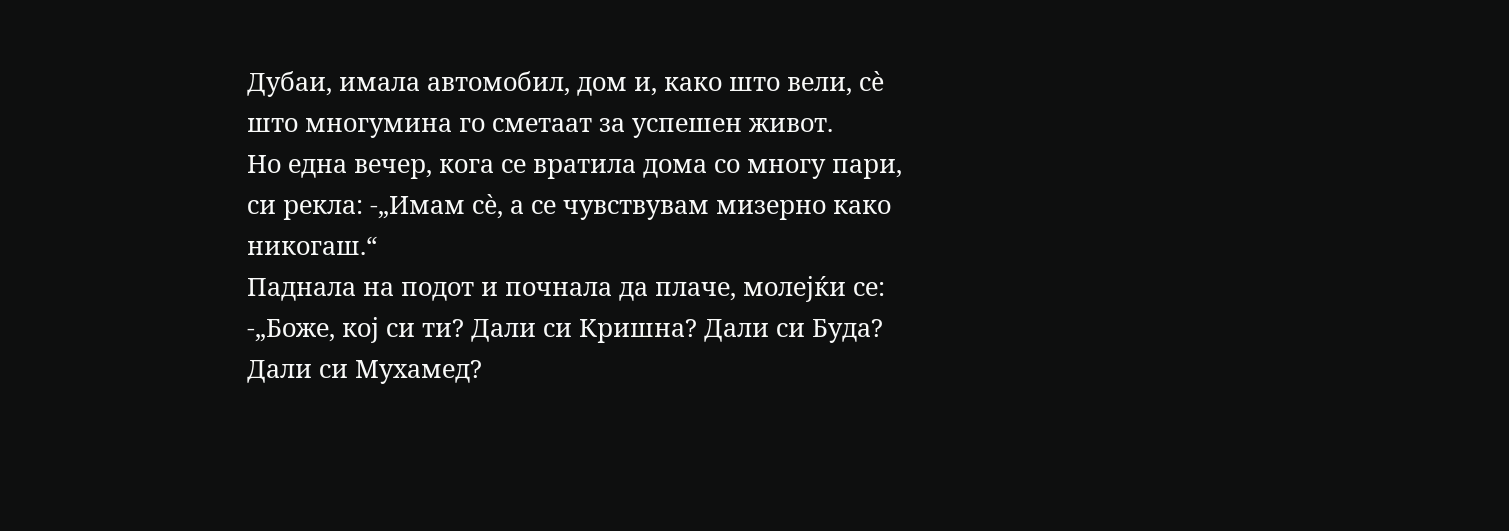Дубаи, имала автомобил, дом и, како што вели, сè што многумина го сметаат за успешен живот.
Но една вечер, кога се вратила дома со многу пари, си рекла: -„Имам сè, а се чувствувам мизерно како никогаш.“
Паднала на подот и почнала да плаче, молејќи се: -„Боже, кој си ти? Дали си Кришна? Дали си Буда? Дали си Мухамед?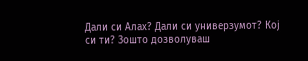Дали си Алах? Дали си универзумот? Кој си ти? Зошто дозволуваш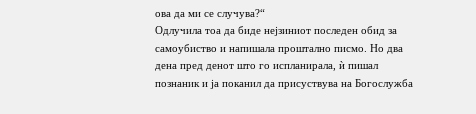ова да ми се случува?“
Одлучила тоа да биде нејзиниот последен обид за самоубиство и напишала проштално писмо. Но два дена пред денот што го испланирала, ѝ пишал познаник и ја поканил да присуствува на Богослужба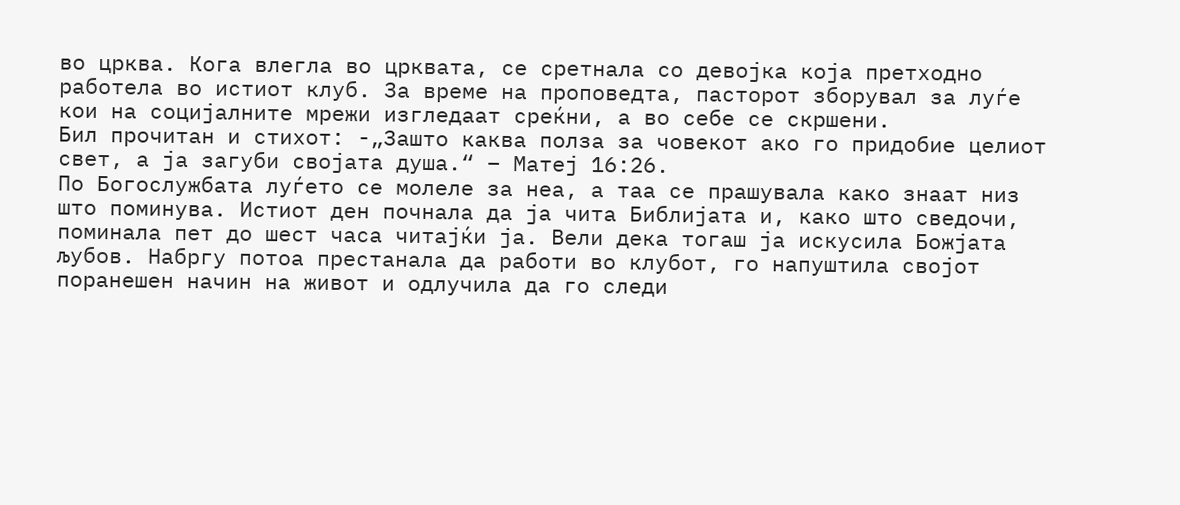во црква. Кога влегла во црквата, се сретнала со девојка која претходно работела во истиот клуб. За време на проповедта, пасторот зборувал за луѓе кои на социјалните мрежи изгледаат среќни, а во себе се скршени.
Бил прочитан и стихот: -„Зашто каква полза за човекот ако го придобие целиот свет, а ја загуби својата душа.“ – Матеј 16:26.
По Богослужбата луѓето се молеле за неа, а таа се прашувала како знаат низ што поминува. Истиот ден почнала да ја чита Библијата и, како што сведочи, поминала пет до шест часа читајќи ја. Вели дека тогаш ја искусила Божјата љубов. Набргу потоа престанала да работи во клубот, го напуштила својот поранешен начин на живот и одлучила да го следи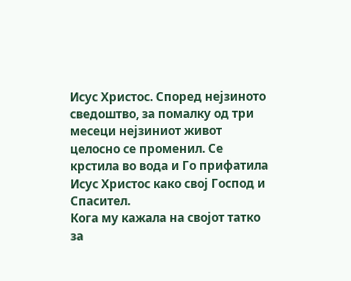Исус Христос. Според нејзиното сведоштво, за помалку од три месеци нејзиниот живот целосно се променил. Се крстила во вода и Го прифатила Исус Христос како свој Господ и Спасител.
Кога му кажала на својот татко за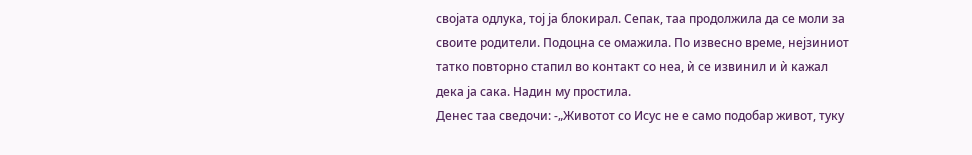својата одлука, тој ја блокирал. Сепак, таа продолжила да се моли за своите родители. Подоцна се омажила. По извесно време, нејзиниот татко повторно стапил во контакт со неа, ѝ се извинил и ѝ кажал дека ја сака. Надин му простила.
Денес таа сведочи: -„Животот со Исус не е само подобар живот, туку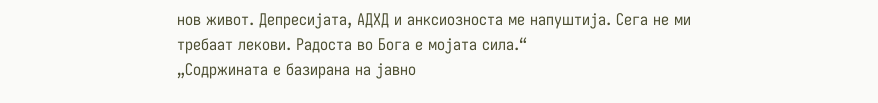нов живот. Депресијата, АДХД и анксиозноста ме напуштија. Сега не ми требаат лекови. Радоста во Бога е мојата сила.“
„Содржината е базирана на јавно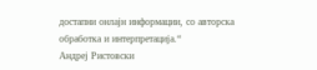достапни онлајн информации, со авторска обработка и интерпретација.“
Андреј Ристовски